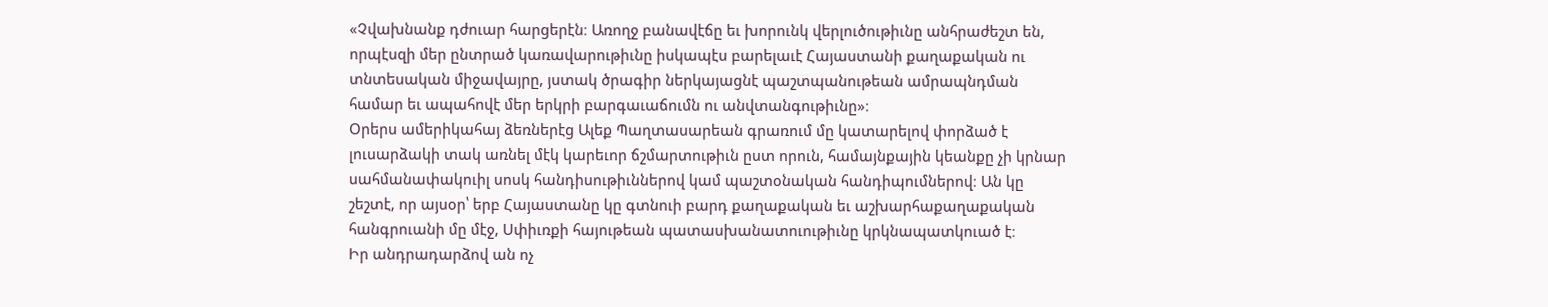«Չվախնանք դժուար հարցերէն։ Առողջ բանավէճը եւ խորունկ վերլուծութիւնը անհրաժեշտ են, որպէսզի մեր ընտրած կառավարութիւնը իսկապէս բարելաւէ Հայաստանի քաղաքական ու տնտեսական միջավայրը, յստակ ծրագիր ներկայացնէ պաշտպանութեան ամրապնդման համար եւ ապահովէ մեր երկրի բարգաւաճումն ու անվտանգութիւնը»։
Օրերս ամերիկահայ ձեռներէց Ալեք Պաղտասարեան գրառում մը կատարելով փորձած է լուսարձակի տակ առնել մէկ կարեւոր ճշմարտութիւն ըստ որուն, համայնքային կեանքը չի կրնար սահմանափակուիլ սոսկ հանդիսութիւններով կամ պաշտօնական հանդիպումներով։ Ան կը շեշտէ, որ այսօր՝ երբ Հայաստանը կը գտնուի բարդ քաղաքական եւ աշխարհաքաղաքական հանգրուանի մը մէջ, Սփիւռքի հայութեան պատասխանատուութիւնը կրկնապատկուած է։
Իր անդրադարձով ան ոչ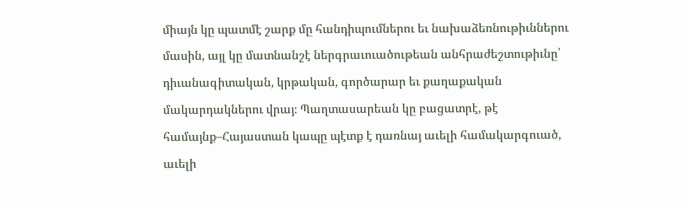միայն կը պատմէ շարք մը հանդիպումներու եւ նախաձեռնութիւններու մասին, այլ կը մատնանշէ ներգրաւուածութեան անհրաժեշտութիւնը՝ դիւանագիտական, կրթական, գործարար եւ քաղաքական մակարդակներու վրայ։ Պաղտասարեան կը բացատրէ, թէ համայնք–Հայաստան կապը պէտք է դառնայ աւելի համակարգուած, աւելի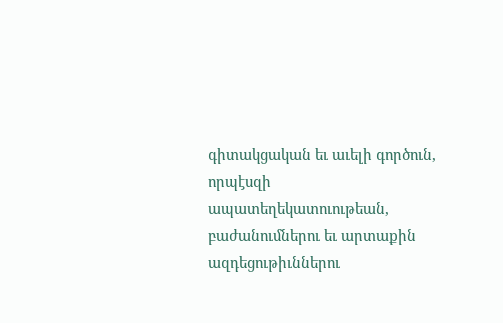գիտակցական եւ աւելի գործուն, որպէսզի ապատեղեկատուութեան, բաժանումներու եւ արտաքին ազդեցութիւններու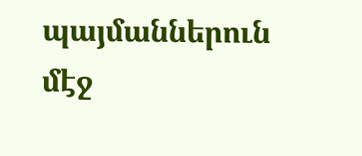պայմաններուն մէջ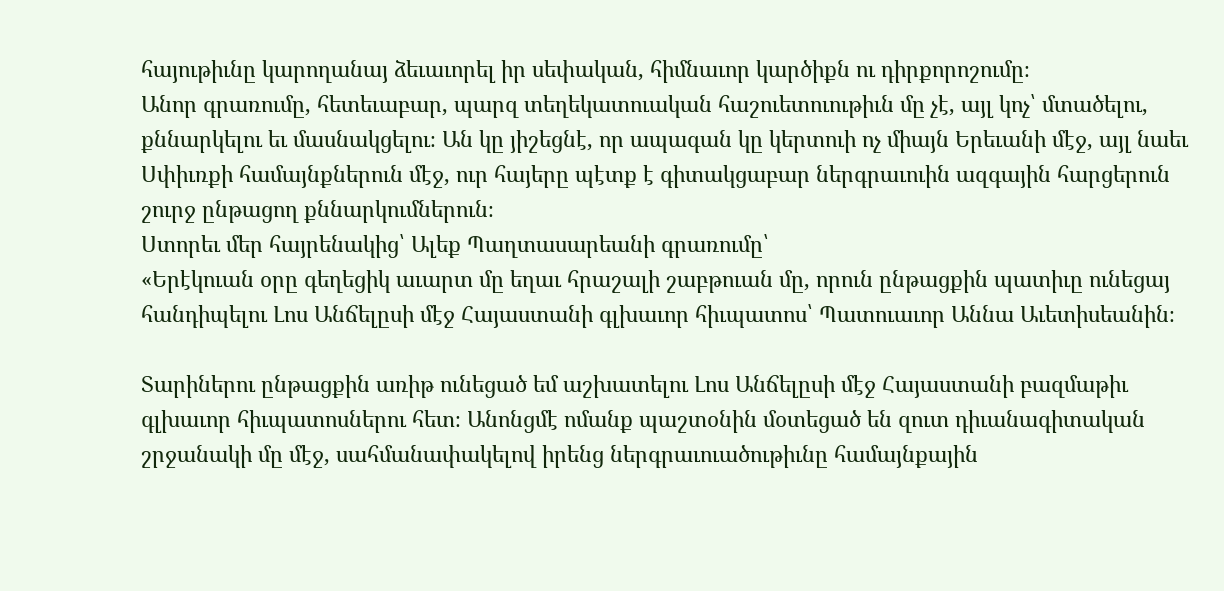հայութիւնը կարողանայ ձեւաւորել իր սեփական, հիմնաւոր կարծիքն ու դիրքորոշումը։
Անոր գրառումը, հետեւաբար, պարզ տեղեկատուական հաշուետուութիւն մը չէ, այլ կոչ՝ մտածելու, քննարկելու եւ մասնակցելու։ Ան կը յիշեցնէ, որ ապագան կը կերտուի ոչ միայն Երեւանի մէջ, այլ նաեւ Սփիւռքի համայնքներուն մէջ, ուր հայերը պէտք է գիտակցաբար ներգրաւուին ազգային հարցերուն շուրջ ընթացող քննարկումներուն։
Ստորեւ մեր հայրենակից՝ Ալեք Պաղտասարեանի գրառումը՝
«Երէկուան օրը գեղեցիկ աւարտ մը եղաւ հրաշալի շաբթուան մը, որուն ընթացքին պատիւը ունեցայ հանդիպելու Լոս Անճելըսի մէջ Հայաստանի գլխաւոր հիւպատոս՝ Պատուաւոր Աննա Աւետիսեանին։

Տարիներու ընթացքին առիթ ունեցած եմ աշխատելու Լոս Անճելըսի մէջ Հայաստանի բազմաթիւ գլխաւոր հիւպատոսներու հետ։ Անոնցմէ ոմանք պաշտօնին մօտեցած են զուտ դիւանագիտական շրջանակի մը մէջ, սահմանափակելով իրենց ներգրաւուածութիւնը համայնքային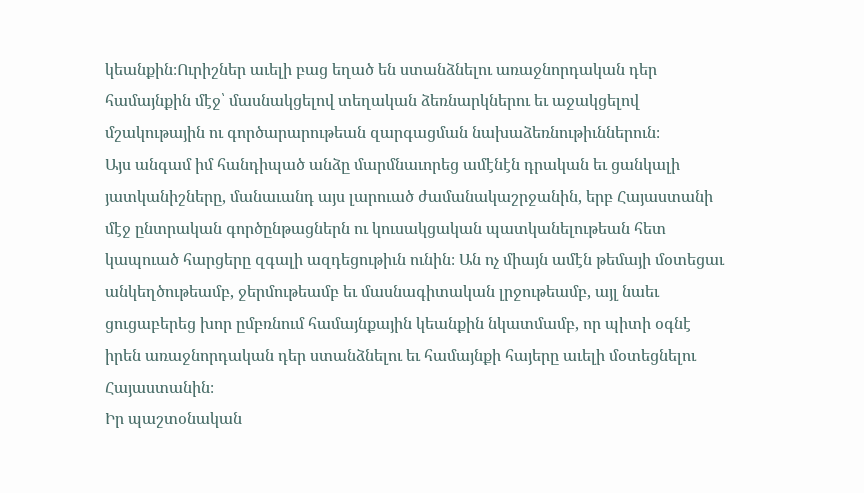կեանքին։Ուրիշներ աւելի բաց եղած են ստանձնելու առաջնորդական դեր համայնքին մէջ՝ մասնակցելով տեղական ձեռնարկներու եւ աջակցելով մշակութային ու գործարարութեան զարգացման նախաձեռնութիւններուն։
Այս անգամ իմ հանդիպած անձը մարմնաւորեց ամէնէն դրական եւ ցանկալի յատկանիշները, մանաւանդ այս լարուած ժամանակաշրջանին, երբ Հայաստանի մէջ ընտրական գործընթացներն ու կուսակցական պատկանելութեան հետ կապուած հարցերը զգալի ազդեցութիւն ունին։ Ան ոչ միայն ամէն թեմայի մօտեցաւ անկեղծութեամբ, ջերմութեամբ եւ մասնագիտական լրջութեամբ, այլ նաեւ ցուցաբերեց խոր ըմբռնում համայնքային կեանքին նկատմամբ, որ պիտի օգնէ իրեն առաջնորդական դեր ստանձնելու եւ համայնքի հայերը աւելի մօտեցնելու Հայաստանին։
Իր պաշտօնական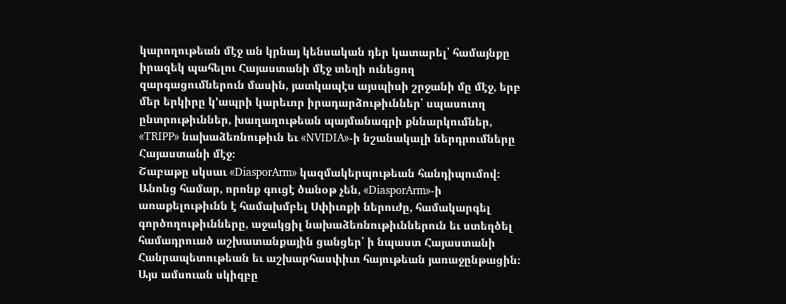կարողութեան մէջ ան կրնայ կենսական դեր կատարել՝ համայնքը իրազեկ պահելու Հայաստանի մէջ տեղի ունեցող զարգացումներուն մասին, յատկապէս այսպիսի շրջանի մը մէջ, երբ մեր երկիրը կ՚ապրի կարեւոր իրադարձութիւններ՝ սպասուող ընտրութիւններ, խաղաղութեան պայմանագրի քննարկումներ, «TRIPP» նախաձեռնութիւն եւ «NVIDIA»-ի նշանակալի ներդրումները Հայաստանի մէջ։
Շաբաթը սկսաւ «DiasporArm» կազմակերպութեան հանդիպումով։ Անոնց համար, որոնք գուցէ ծանօթ չեն, «DiasporArm»-ի առաքելութիւնն է համախմբել Սփիւռքի ներուժը, համակարգել գործողութիւնները, աջակցիլ նախաձեռնութիւններուն եւ ստեղծել համադրուած աշխատանքային ցանցեր՝ ի նպաստ Հայաստանի Հանրապետութեան եւ աշխարհասփիւռ հայութեան յառաջընթացին։ Այս ամսուան սկիզբը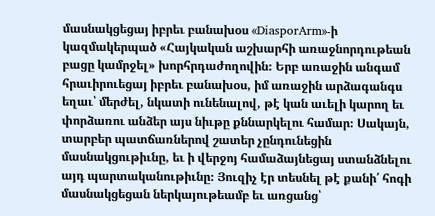մասնակցեցայ իբրեւ բանախօս «DiasporArm»-ի կազմակերպած «Հայկական աշխարհի առաջնորդութեան բացը կամրջել» խորհրդաժողովին։ Երբ առաջին անգամ հրաւիրուեցայ իբրեւ բանախօս, իմ առաջին արձագանգս եղաւ՝ մերժել, նկատի ունենալով, թէ կան աւելի կարող եւ փորձառու անձեր այս նիւթը քննարկելու համար։ Սակայն, տարբեր պատճառներով շատեր չընդունեցին մասնակցութիւնը, եւ ի վերջոյ համաձայնեցայ ստանձնելու այդ պարտականութիւնը։ Յուզիչ էր տեսնել թէ քանի՛ հոգի մասնակցեցան ներկայութեամբ եւ առցանց՝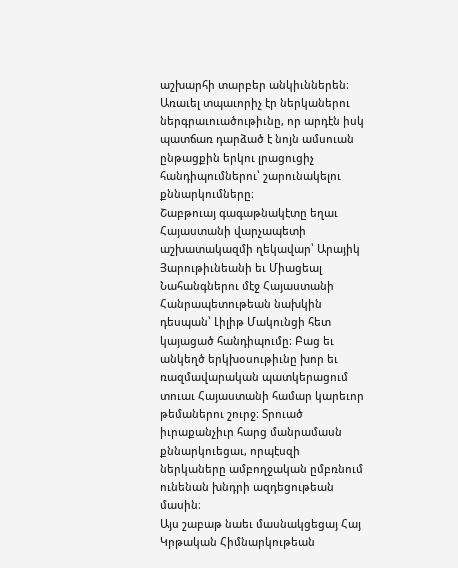աշխարհի տարբեր անկիւններեն։ Առաւել տպաւորիչ էր ներկաներու ներգրաւուածութիւնը, որ արդէն իսկ պատճառ դարձած է նոյն ամսուան ընթացքին երկու լրացուցիչ հանդիպումներու՝ շարունակելու քննարկումները։
Շաբթուայ գագաթնակէտը եղաւ Հայաստանի վարչապետի աշխատակազմի ղեկավար՝ Արայիկ Յարութիւնեանի եւ Միացեալ Նահանգներու մէջ Հայաստանի Հանրապետութեան նախկին դեսպան՝ Լիլիթ Մակունցի հետ կայացած հանդիպումը։ Բաց եւ անկեղծ երկխօսութիւնը խոր եւ ռազմավարական պատկերացում տուաւ Հայաստանի համար կարեւոր թեմաներու շուրջ։ Տրուած իւրաքանչիւր հարց մանրամասն քննարկուեցաւ, որպէսզի ներկաները ամբողջական ըմբռնում ունենան խնդրի ազդեցութեան մասին։
Այս շաբաթ նաեւ մասնակցեցայ Հայ Կրթական Հիմնարկութեան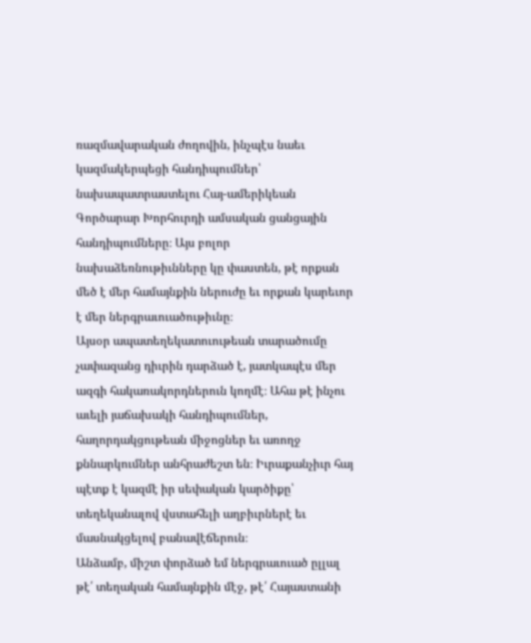ռազմավարական ժողովին, ինչպէս նաեւ կազմակերպեցի հանդիպումներ՝ նախապատրաստելու Հայ-ամերիկեան Գործարար Խորհուրդի ամսական ցանցային հանդիպումները։ Այս բոլոր նախաձեռնութիւնները կը փաստեն, թէ որքան մեծ է մեր համայնքին ներուժը եւ որքան կարեւոր է մեր ներգրաւուածութիւնը։
Այսօր ապատեղեկատուութեան տարածումը չափազանց դիւրին դարձած է, յատկապէս մեր ազգի հակառակորդներուն կողմէ։ Ահա թէ ինչու աւելի յաճախակի հանդիպումներ, հաղորդակցութեան միջոցներ եւ առողջ քննարկումներ անհրաժեշտ են։ Իւրաքանչիւր հայ պէտք է կազմէ իր սեփական կարծիքը՝ տեղեկանալով վստահելի աղբիւրներէ եւ մասնակցելով բանավէճերուն։
Անձամբ, միշտ փորձած եմ ներգրաւուած ըլլալ թէ՛ տեղական համայնքին մէջ, թէ՛ Հայաստանի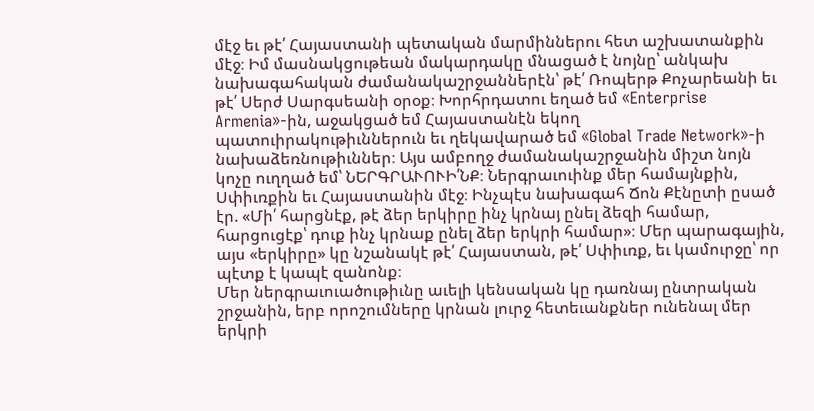մէջ եւ թէ՛ Հայաստանի պետական մարմիններու հետ աշխատանքին մէջ։ Իմ մասնակցութեան մակարդակը մնացած է նոյնը՝ անկախ նախագահական ժամանակաշրջաններէն՝ թէ՛ Ռոպերթ Քոչարեանի եւ թէ՛ Սերժ Սարգսեանի օրօք։ Խորհրդատու եղած եմ «Enterprise Armenia»-ին, աջակցած եմ Հայաստանէն եկող պատուիրակութիւններուն եւ ղեկավարած եմ «Global Trade Network»-ի նախաձեռնութիւններ։ Այս ամբողջ ժամանակաշրջանին միշտ նոյն կոչը ուղղած եմ՝ ՆԵՐԳՐԱՒՈՒԻ՛ՆՔ։ Ներգրաւուինք մեր համայնքին, Սփիւռքին եւ Հայաստանին մէջ։ Ինչպէս նախագահ Ճոն Քէնըտի ըսած էր. «Մի՛ հարցնէք, թէ ձեր երկիրը ինչ կրնայ ընել ձեզի համար, հարցուցէք՝ դուք ինչ կրնաք ընել ձեր երկրի համար»։ Մեր պարագային, այս «երկիրը» կը նշանակէ թէ՛ Հայաստան, թէ՛ Սփիւռք, եւ կամուրջը՝ որ պէտք է կապէ զանոնք։
Մեր ներգրաւուածութիւնը աւելի կենսական կը դառնայ ընտրական շրջանին, երբ որոշումները կրնան լուրջ հետեւանքներ ունենալ մեր երկրի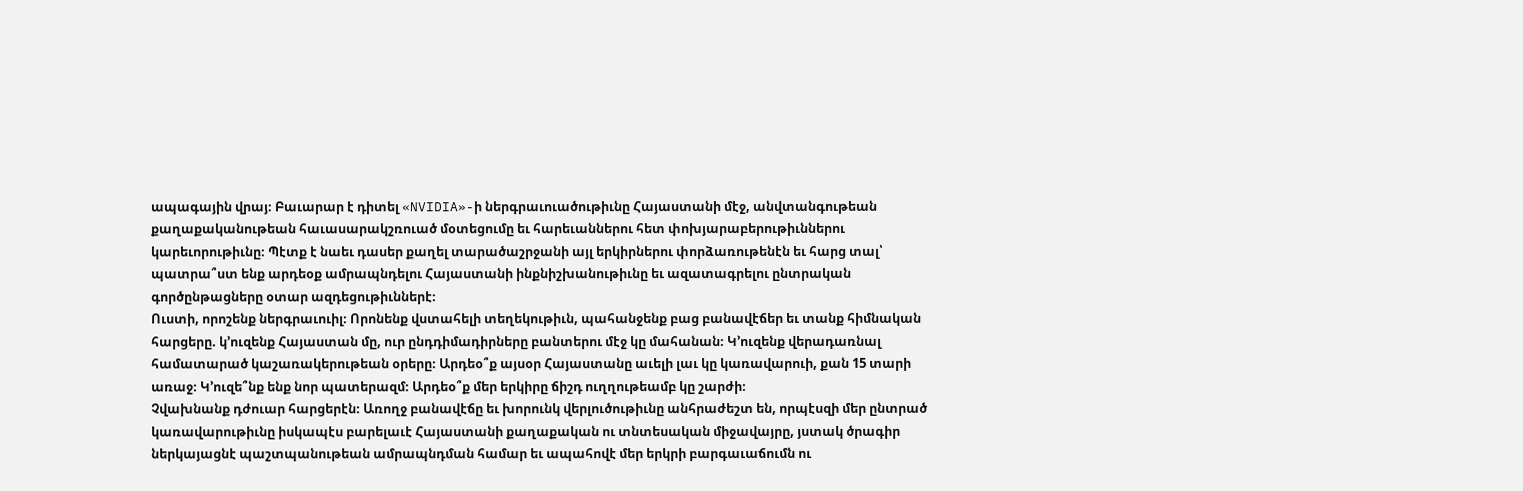ապագային վրայ։ Բաւարար է դիտել «NVIDIA»-ի ներգրաւուածութիւնը Հայաստանի մէջ, անվտանգութեան քաղաքականութեան հաւասարակշռուած մօտեցումը եւ հարեւաններու հետ փոխյարաբերութիւններու կարեւորութիւնը։ Պէտք է նաեւ դասեր քաղել տարածաշրջանի այլ երկիրներու փորձառութենէն եւ հարց տալ՝ պատրա՞ստ ենք արդեօք ամրապնդելու Հայաստանի ինքնիշխանութիւնը եւ ազատագրելու ընտրական գործընթացները օտար ազդեցութիւններէ։
Ուստի, որոշենք ներգրաւուիլ։ Որոնենք վստահելի տեղեկութիւն, պահանջենք բաց բանավէճեր եւ տանք հիմնական հարցերը. կ՚ուզենք Հայաստան մը, ուր ընդդիմադիրները բանտերու մէջ կը մահանան։ Կ՚ուզենք վերադառնալ համատարած կաշառակերութեան օրերը։ Արդեօ՞ք այսօր Հայաստանը աւելի լաւ կը կառավարուի, քան 15 տարի առաջ։ Կ՚ուզե՞նք ենք նոր պատերազմ։ Արդեօ՞ք մեր երկիրը ճիշդ ուղղութեամբ կը շարժի։
Չվախնանք դժուար հարցերէն։ Առողջ բանավէճը եւ խորունկ վերլուծութիւնը անհրաժեշտ են, որպէսզի մեր ընտրած կառավարութիւնը իսկապէս բարելաւէ Հայաստանի քաղաքական ու տնտեսական միջավայրը, յստակ ծրագիր ներկայացնէ պաշտպանութեան ամրապնդման համար եւ ապահովէ մեր երկրի բարգաւաճումն ու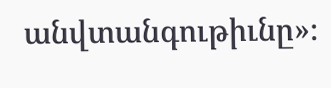անվտանգութիւնը»։